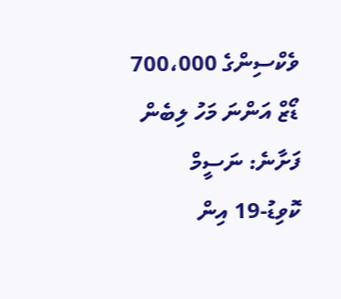ވެކްސިންގެ 700،000 ޑޯޒް އަންނަ މަހު ލިބެން ފަށާނެ: ނަސީމް
ކޮވިޑު-19 އިން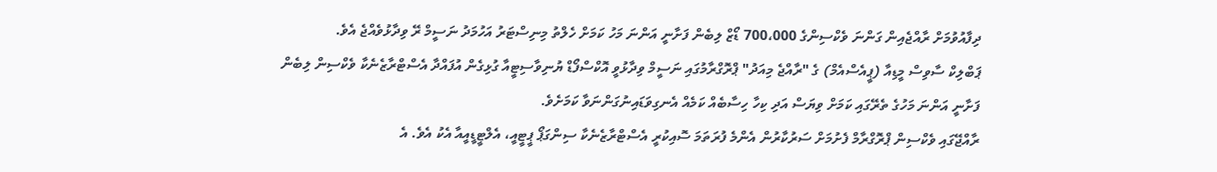ދިފާއުވުމަށް ރާއްޖެއިން ގަންނަ ވެކްސިންގެ 700،000 ޑޯޒް ލިބެން ފަށާނީ އަންނަ މަހު ކަމަށް ހެލްތު މިނިސްޓަރު އަހުމަދު ނަސީމް ރޭ ވިދާޅުވެއްޖެ އެވެ.
ޕަބްލިކް ސާވިސް މީޑިއާ (ޕީއެސްއެމް) ގެ "ރާއްޖެ މިއަދު" ޕްރޮގްރާމުގައި ނަސީމް ވިދާޅުވީ އޮކްސްފޯޑް ޔުނިވާސިޓީއާ ގުޅިގެން އުފައްދާ އެސްޓްރާޒެނެކާ ވެކްސިން ލިބެން ފަށާނީ އަންނަ މަހުގެ ތެރޭގައި ކަމަށް ވިޔަސް އަދި ކިހާ ހިސާބެއް ކަމެއް އެނގިވަޑައިނުގަންނަވާ ކަމަށެވެ.
ރާއްޖޭގައި ވެކްސިން ޕްރޮގްރާމް ފެށުމަށް ސަރުކާރުން އެންމެ ފުރަތަމަ ސޮއިކުރީ އެސްޓްރާޒެނެކާ ސިންގަޕޯ ޕީޓީއީ، އެލްޓީޑީއީއާ އެކު އެވެ. އެ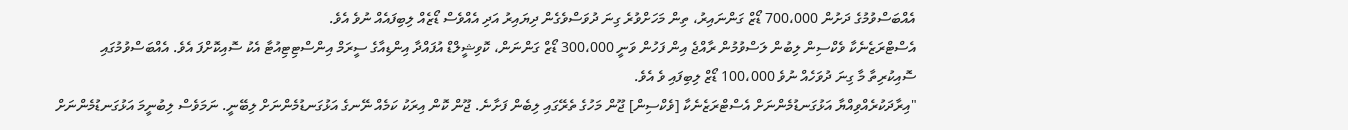އެއްބަސްވުމުގެ ދަށުން 700،000 ޑޯޒް ގަންނައިރު، ތިން މަހަށްވުރެ ގިނަ ދުވަސްވެގެން ދިޔައިރު އަދި އެއްވެސް ޑޯޒެއް ލިބިފައެއް ނުވެ އެވެ.
އެސްޓްރަޒެނެކާ ވެކްސިން ލިބުން ލަސްވުމުން ރާއްޖެ އިން ފަހުން ވަނީ 300،000 ޑޯޒް ގަންނަން، ކޮވިޝީލްޑް އުފައްދާ އިންޑިއާގެ ސީރަމް އިންސްޓިޓިއުޓާ އެކު ސޮއިކޮށްފަ އެވެ. އެއްބަސްވުމުގައި ސޮއިކުރިތާ މާ ގިނަ ދުވަހެއް ނުވެ 100،000 ޑޯޒް ލިބިފައި ވެ އެވެ.
"އިރާދަކުރެއްވިއްޔާ އަޅުގަނޑުމެންނަށް އެސްޓްރަޒެނެކާ [ވެކްސިން] ޖޫން މަހުގެ ތެރޭގައި ލިބެން ފަށާނެ. ޖޫން ކޮން އިރަކު ކަމެއް ނޭނގެ އަޅުގަނޑުމެންނަށް ލިބޭނީ. ނަމަވެސް ލިބުނީމަ އަޅުގަނޑުމެންނަށް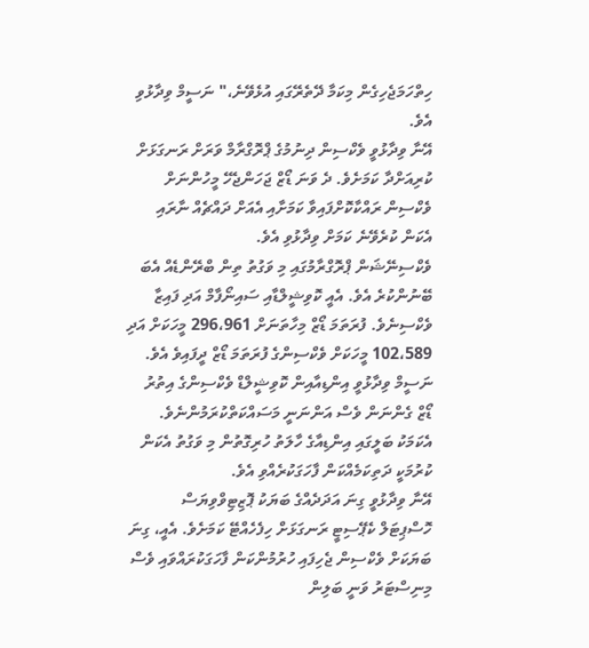ހިތްހަމަޖެހިގެން މިކަމާ ދޭތެރޭގައި އުޅެވޭނެ،" ނަސީމް ވިދާޅުވި އެވެ.
އޭނާ ވިދާޅުވީ ވެކްސިން ދިނުމުގެ ޕްރޮގްރާމް ވަރަށް ރަނގަޅަށް ކުރިއަށްދާ ކަމަށެވެ. ދެ ވަނަ ޑޯޒް ޖަހަންޖެހޭ މީހުންނަށް ވެކްސިން ރައްކާކޮށްފައިވާ ކަމަށާއި އެއަށް ދައްޗެއް ނާރައި އެކަން ކުރެވޭނެ ކަމަށް ވިދާޅުވި އެވެ.
ވެކްސިނޭޝަން ޕްރޮގްރާމުގައި މި ވަގުތު ތިން ބްރޭންޑެއް އެބަ ބޭނުންކުރެ އެވެ. އެއީ ކޮވިޝީލްޑާއި ސައިނޯފާމް އަދި ފައިޒާ ވެކްސިނެވެ. ފުރަތަމަ ޑޯޒް މިހާތަނަށް 296،961 މީހަކަށް އަދި 102،589 މީހަކަށް ވެކްސިންގެ ފުރަތަމަ ޑޯޒް ދީފައިވެ އެވެ.
ނަސީމް ވިދާޅުވީ އިންޑިއާއިން ކޮވިޝީލްޑް ވެކްސިންގެ އިތުރު ޑޯޒް ގެންނަން ވެސް އަންނަނީ މަސައްކަތްކުރަމުންނެވެ. އެކަމަކު ބަލީގައި އިންޑިއާގެ ހާލަތު ހުރިގޮތުން މި ވަގުތު އެކަން ކުރުމަކީ ދަތިކަމެއްކަން ފާހަގަކުރެއްވި އެވެ.
އޭނާ ވިދާޅުވީ ގިނަ އަދަދެއްގެ ބަޔަކު ޕޮޒިޓިވްވިޔަސް ހޮސްޕިޓަލް ކެޕޭސިޓީ ރަނގަޅަށް ހިފެހެއްޓޭ ކަމަށެވެ. އެއީ، ގިނަ ބަޔަކަށް ވެކްސިން ޖެހިފައި ހުރުމުންކަން ފާހަގަކުރައްވައި ވެސް މިނިސްޓަރު ވަނީ ބަލިން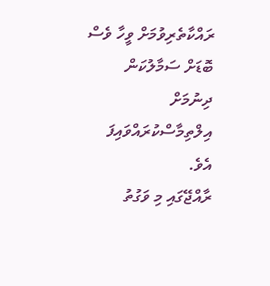ރައްކާތެރިވުމަށް ވީހާ ވެސް ބޮޑަށް ސަމާލުކަން ދިނުމަށް އިލްތިމާސްކުރައްވައިފަ އެވެ.
ރާއްޖޭގައި މި ވަގުތު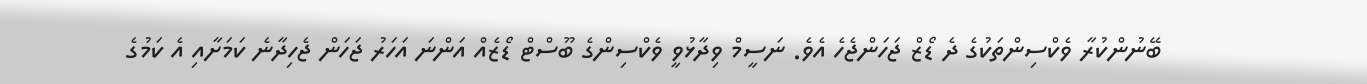ބޭނުންކުރާ ވެކްސިންތަކުގެ ދެ ޑޯޒް ޖަހަންޖެހެ އެވެ. ނަސީމް ވިދާޅުވީ ވެކްސިންގެ ބޫސްޓް ޑޯޒެއް އަންނަ އަހަރު ޖަހަން ޖެހިދާނެ ކަމަށާއި އެ ކަމުގެ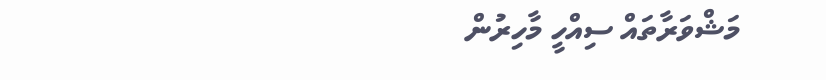މަޝްވަރާތައް ސިއްހީ މާހިރުން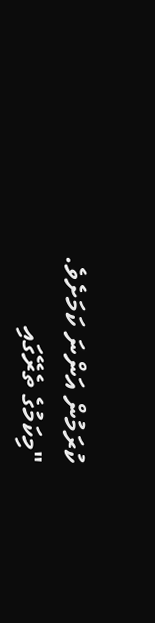ކުރަމުން އަންނަ ކަމަށެވެ.
"މިކަމުގެ ތެރޭގައި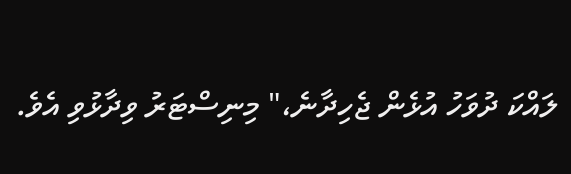ލައްކަ ދުވަހު އުޅެން ޖެހިދާނެ،" މިނިސްޓަރު ވިދާޅުވި އެވެ.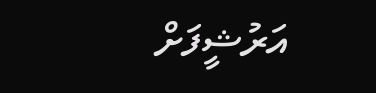އަރުޝީފަށް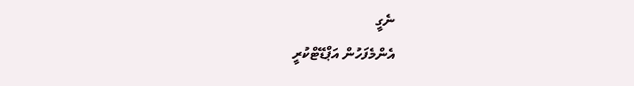ނެގީ
އެންމެފަހުން އަޕްޑޭޓްކުރީ